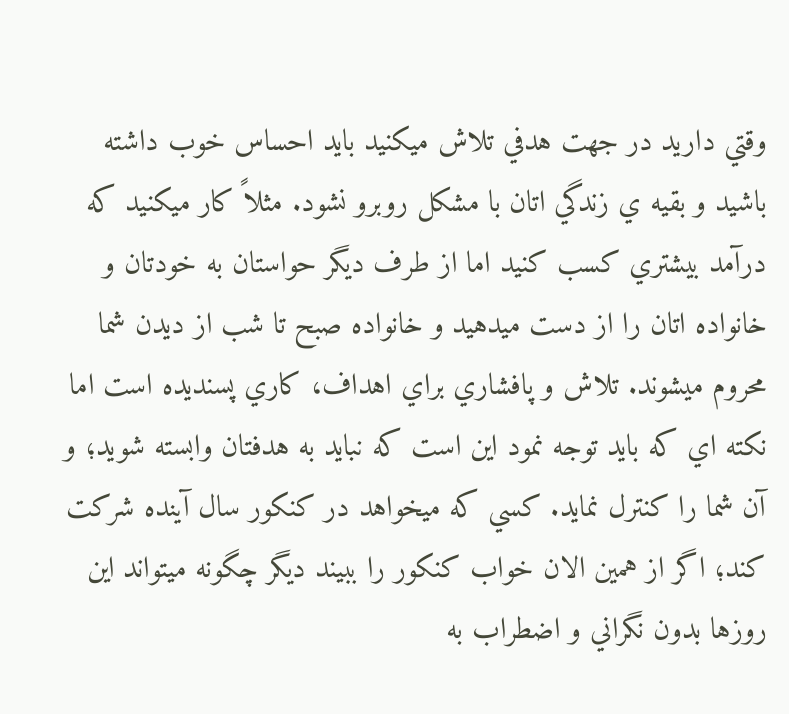وقتي داريد در جهت هدفي تلاش ميكنيد بايد احساس خوب داشته باشيد و بقيه ي زندگي اتان با مشكل روبرو نشود. مثلاً كار ميكنيد كه درآمد بيشتري كسب كنيد اما از طرف ديگر حواستان به خودتان و خانواده اتان را از دست ميدهيد و خانواده صبح تا شب از ديدن شما محروم ميشوند. تلاش و پافشاري براي اهداف، كاري پسنديده است اما نكته اي كه بايد توجه نمود اين است كه نبايد به هدفتان وابسته شويد؛ و آن شما را كنترل نمايد. كسي كه ميخواهد در كنكور سال آينده شركت كند؛ اگر از همين الان خواب كنكور را ببيند ديگر چگونه ميتواند اين روزها بدون نگراني و اضطراب به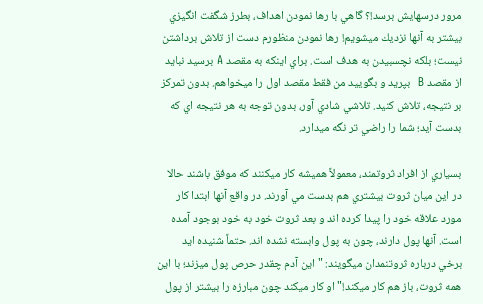مرور درسهايش برسد!؟ گاهي با رها نمودن اهداف، بطرز شگفت انگيزي بيشتر به آنها نزديك ميشويم! رها نمودن منظورم دست از تلاش برداشتن نيست؛ بلكه نچسبيدن به هدف است. براي اينكه به مقصد A برسيد نبايد از مقصد B  بپريد و بگوييد من فقط مقصد اول را ميخواهم. بدون تمركز بر نتيجه، تلاش كنيد. تلاشي شادي آور، بدون توجه به هر نتيجه اي كه بدست آيد؛ شما را راضي تر نگه ميدارد.

بسياري از افراد ثروتمند، معمولاً هميشه كار ميكنند كه موفق باشند حالا در اين ميان ثروت بيشتري هم بدست مي آورند. در واقع آنها ابتدا كار مورد علاقه خود را پيدا كرده اند و بعد ثروت خود به خود بوجود آمده است. آنها پول دارند، چون به پول وابسته نشده اند. حتماً‌ شنيده ايد برخي درباره ثروتنمدان ميگويند: "اين آدم چقدر حرص پول ميزند؛ با اين همه ثروت، باز هم كار ميكند!" او كار ميكند چون مبارزه را بيشتر از پول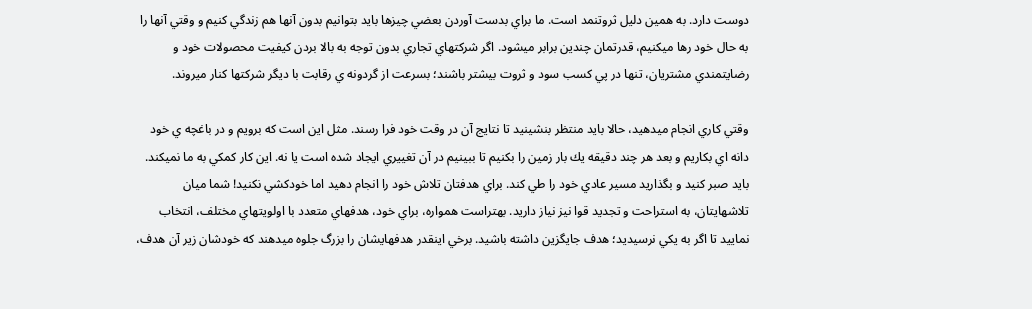دوست دارد. به همين دليل ثروتنمد است. ما براي بدست آوردن بعضي چيزها بايد بتوانيم بدون آنها هم زندگي كنيم و وقتي آنها را به حال خود رها ميكنيم، قدرتمان چندين برابر ميشود. اگر شركتهاي تجاري بدون توجه به بالا بردن كيفيت محصولات خود و رضايتمندي مشتريان، تنها در پي كسب سود و ثروت بيشتر باشند؛ بسرعت از گردونه ي رقابت با ديگر شركتها كنار ميروند.

وقتي كاري انجام ميدهيد، حالا بايد منتظر بنشينيد تا نتايج آن در وقت خود فرا رسند. مثل اين است كه برويم و در باغچه ي خود دانه اي بكاريم و بعد هر چند دقيقه يك بار زمين را بكنيم تا ببينيم در آن تغييري ايجاد شده است يا نه. اين كار كمكي به ما نميكند. بايد صبر كنيد و بگذاريد مسير عادي خود را طي كند. براي هدفتان تلاش خود را انجام دهيد اما خودكشي نكنيد! شما ميان تلاشهايتان، به استراحت و تجديد قوا نيز نياز داريد. بهتراست همواره، براي خود، هدفهاي متعدد با اولويتهاي مختلف، انتخاب نماييد تا اگر به يكي نرسيديد؛ هدف جايگزين داشته باشيد. برخي اينقدر هدفهايشان را بزرگ جلوه ميدهند كه خودشان زير آن هدف،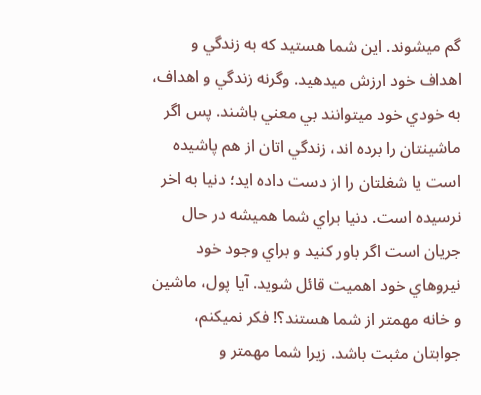گم ميشوند. اين شما هستيد كه به زندگي و اهداف خود ارزش ميدهيد. وگرنه زندگي و اهداف، به خودي خود ميتوانند بي معني باشند. پس اگر ماشينتان را برده اند، زندگي اتان از هم پاشيده است يا شغلتان را از دست داده ايد؛ دنيا به اخر نرسيده است. دنيا براي شما هميشه در حال جريان است اگر باور كنيد و براي وجود خود نيروهاي خود اهميت قائل شويد. آيا پول، ماشين و خانه مهمتر از شما هستند؟! فكر نميكنم، جوابتان مثبت باشد. زيرا شما مهمتر و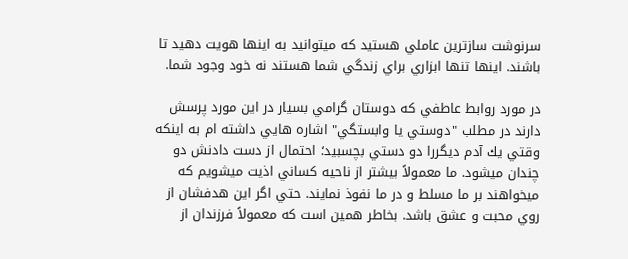سرنوشت سازترين عاملي هستيد كه ميتوانيد به اينها هويت دهيد تا باشند. اينها تنها ابزاري براي زندگي شما هستند نه خود وجود شما.

در مورد روابط عاطفي كه دوستان گرامي بسيار در اين مورد پرسش دارند در مطلب "دوستي يا وابستگي" اشاره هايي داشته ام به اينكه وقتي يك آدم ديگررا دو دستي بچسبيد؛ احتمال از دست دادنش دو چندان ميشود. ما معمولاً بيشتر از ناحيه كساني اذيت ميشويم كه ميخواهند بر ما مسلط و در ما نفوذ نمايند. حتي اگر اين هدفشان از روي محبت و عشق باشد. بخاطر همين است كه معمولاً فرزندان از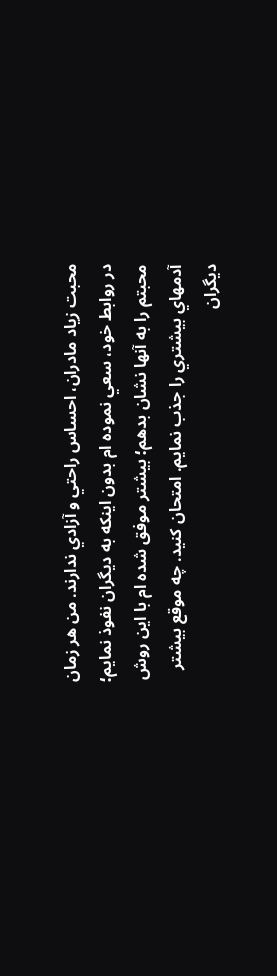محبت زياد مادران، احساس راحتي و آزادي ندارند. من هر زمان در روابط خود، سعي نموده ام بدون اينكه به ديگران نفوذ نمايم؛ محبتم را به آنها نشان بدهم؛ بيشتر موفق شده ام با اين روش آدمهاي بيشتري را جذب نمايم. امتحان كنيد. چه موقع بيشتر ديگران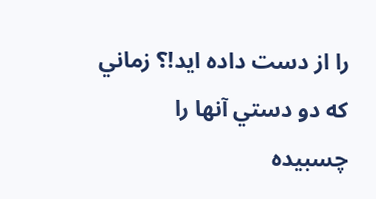را از دست داده ايد!؟ زماني كه دو دستي آنها را چسبيده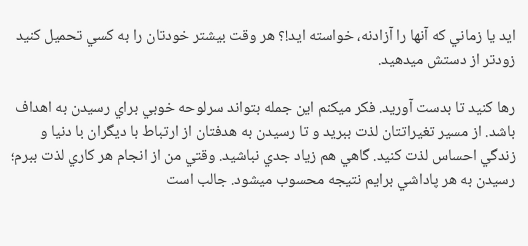ايد يا زماني كه آنها را آزادنه، خواسته ايد!؟ هر وقت بيشتر خودتان را به كسي تحميل كنيد زودتر از دستش ميدهيد.

رها كنيد تا بدست آوريد. فكر ميكنم اين جمله بتواند سرلوحه خوبي براي رسيدن به اهداف باشد. از مسير تغيراتتان لذت ببريد و تا رسيدن به هدفتان از ارتباط با ديگران با دنيا و زندگي احساس لذت كنيد. گاهي هم زياد جدي نباشيد. وقتي من از انجام هر كاري لذت ببرم؛ رسيدن به هر پاداشي برايم نتيجه محسوب ميشود. جالب است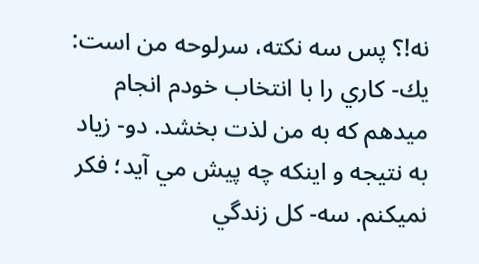نه!؟ پس سه نكته، سرلوحه من است: يك- كاري را با انتخاب خودم انجام ميدهم كه به من لذت بخشد. دو- زياد به نتيجه و اينكه چه پيش مي آيد؛ فكر نميكنم. سه- كل زندگي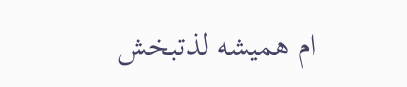ام هميشه لذتبخش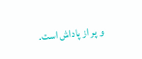و پر از پاداش است.